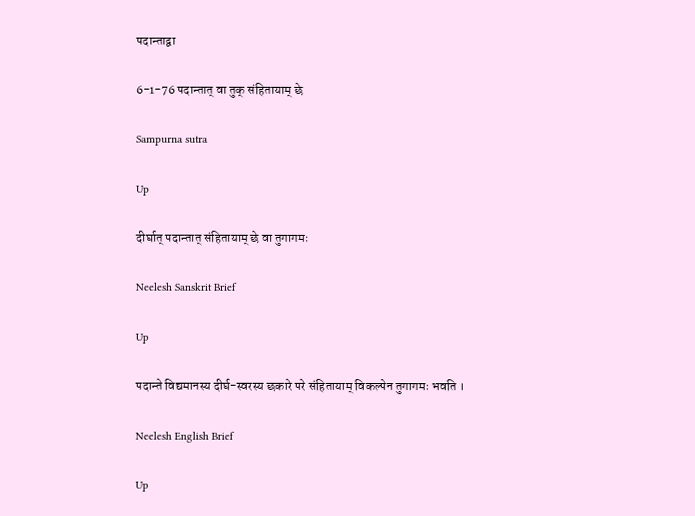पदान्ताद्वा

6-1-76 पदान्तात् वा तुक् संहितायाम् छे

Sampurna sutra

Up

दीर्घात् पदान्तात् संहितायाम् छे वा तुगागमः

Neelesh Sanskrit Brief

Up

पदान्ते विद्यमानस्य दीर्घ-स्वरस्य छकारे परे संहितायाम् विकल्पेन तुगागमः भवति ।

Neelesh English Brief

Up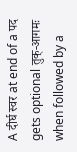A दीर्घ स्वर at end of a पद gets optional तुक्-आगमः when followed by a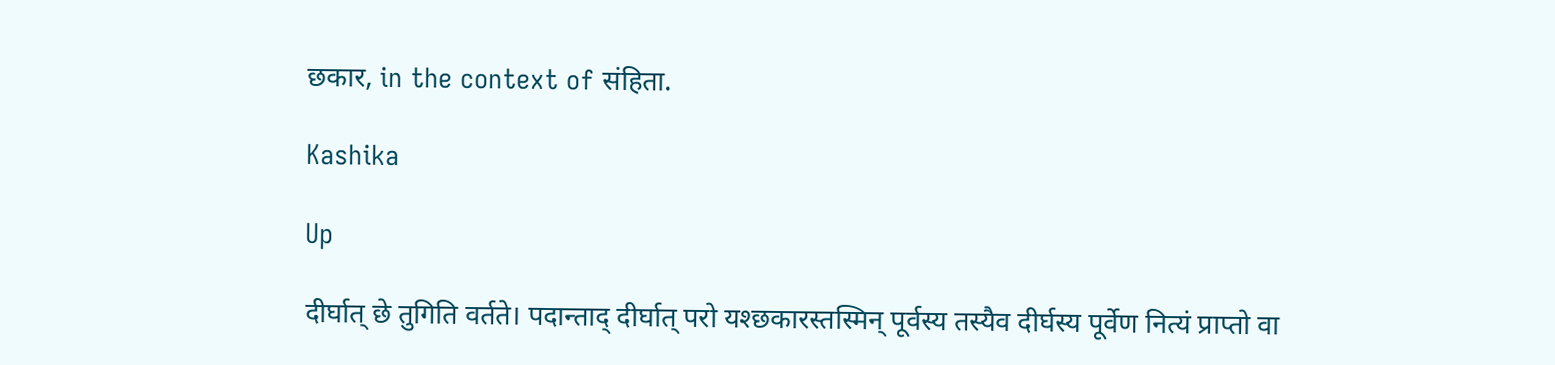छकार, in the context of संहिता.

Kashika

Up

दीर्घात् छे तुगिति वर्तते। पदान्ताद् दीर्घात् परो यश्छकारस्तस्मिन् पूर्वस्य तस्यैव दीर्घस्य पूर्वेण नित्यं प्राप्तो वा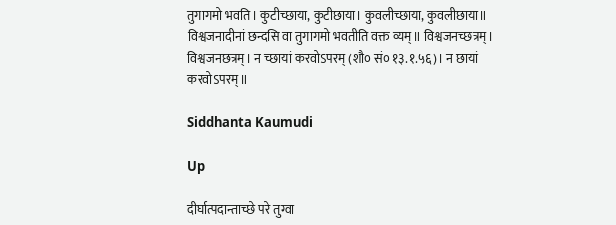तुगागमो भवति। कुटीच्छाया, कुटीछाया। कुवलीच्छाया, कुवलीछाया॥ विश्वजनादीनां छन्दसि वा तुगागमो भवतीति वक्त व्यम्॥ विश्वजनच्छत्रम्। विश्वजनछत्रम्। न च्छायां करवोऽपरम् (शौ० सं० १३.१.५६)। न छायां करवोऽपरम्॥

Siddhanta Kaumudi

Up

दीर्घात्पदान्ताच्छे परे तुग्वा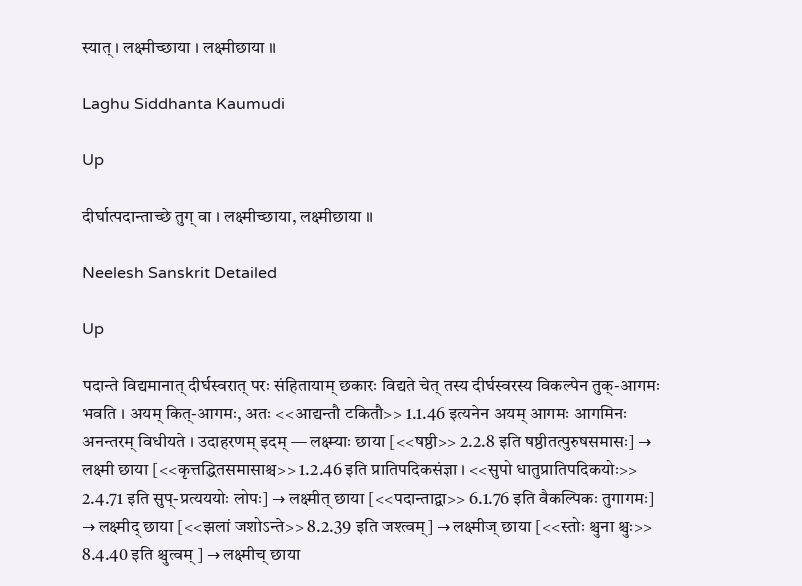स्यात् । लक्ष्मीच्छाया । लक्ष्मीछाया ॥

Laghu Siddhanta Kaumudi

Up

दीर्घात्पदान्ताच्छे तुग् वा । लक्ष्मीच्छाया, लक्ष्मीछाया ॥

Neelesh Sanskrit Detailed

Up

पदान्ते विद्यमानात् दीर्घस्वरात् परः संहितायाम् छकारः विद्यते चेत् तस्य दीर्घस्वरस्य विकल्पेन तुक्-आगमः भवति । अयम् कित्-आगमः, अतः <<आद्यन्तौ टकितौ>> 1.1.46 इत्यनेन अयम् आगमः आगमिनः अनन्तरम् विधीयते । उदाहरणम् इदम् — लक्ष्म्याः छाया [<<षष्ठी>> 2.2.8 इति षष्ठीतत्पुरुषसमासः] → लक्ष्मी छाया [<<कृत्तद्धितसमासाश्च>> 1.2.46 इति प्रातिपदिकसंज्ञा । <<सुपो धातुप्रातिपदिकयोः>> 2.4.71 इति सुप्-प्रत्यययोः लोपः] → लक्ष्मीत् छाया [<<पदान्ताद्वा>> 6.1.76 इति वैकल्पिकः तुगागमः] → लक्ष्मीद् छाया [<<झलां जशोऽन्ते>> 8.2.39 इति जश्त्वम्] → लक्ष्मीज् छाया [<<स्तोः श्चुना श्चुः>> 8.4.40 इति श्चुत्वम् ] → लक्ष्मीच् छाया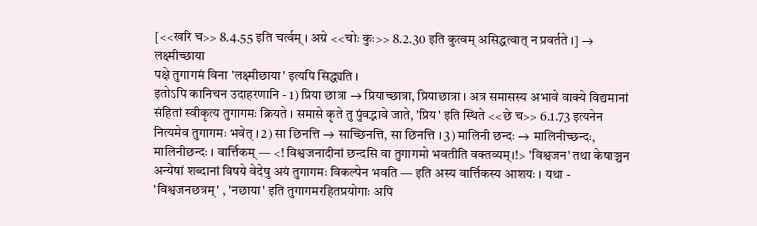[<<खरि च>> 8.4.55 इति चर्त्वम् । अग्रे <<चोः कुः>> 8.2.30 इति कुत्वम् असिद्धत्वात् न प्रवर्तते ।] → लक्ष्मीच्छाया
पक्षे तुगागमं विना 'लक्ष्मीछाया' इत्यपि सिद्ध्यति ।
इतोऽपि कानिचन उदाहरणानि - 1) प्रिया छात्रा → प्रियाच्छात्रा, प्रियाछात्रा । अत्र समासस्य अभावे वाक्ये विद्यमानां संहितां स्वीकृत्य तुगागमः क्रियते । समासे कृते तु पुंवद्भावे जाते, 'प्रिय' इति स्थिते <<छे च>> 6.1.73 इत्यनेन नित्यमेव तुगागमः भवेत् । 2) सा छिनत्ति → साच्छिनत्ति, सा छिनत्ति । 3) मालिनी छन्दः → मालिनीच्छन्दः, मालिनीछन्दः । वार्त्तिकम् — <! विश्वजनादीनां छन्दसि वा तुगागमो भवतीति वक्तव्यम्।!> 'विश्वजन' तथा केषाञ्चन अन्येषां शब्दानां विषये वेदेषु अयं तुगागमः विकल्पेन भवति — इति अस्य वार्त्तिकस्य आशयः । यथा - 'विश्वजनछत्रम्' , 'नछाया' इति तुगागमरहितप्रयोगाः अपि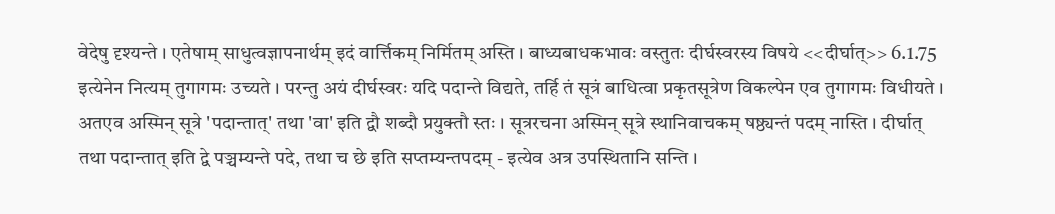वेदेषु दृश्यन्ते । एतेषाम् साधुत्वज्ञापनार्थम् इदं वार्त्तिकम् निर्मितम् अस्ति । बाध्यबाधकभावः वस्तुतः दीर्घस्वरस्य विषये <<दीर्घात्>> 6.1.75 इत्येनेन नित्यम् तुगागमः उच्यते । परन्तु अयं दीर्घस्वरः यदि पदान्ते विद्यते, तर्हि तं सूत्रं बाधित्वा प्रकृतसूत्रेण विकल्पेन एव तुगागमः विधीयते । अतएव अस्मिन् सूत्रे 'पदान्तात्' तथा 'वा' इति द्वौ शब्दौ प्रयुक्तौ स्तः । सूत्ररचना अस्मिन् सूत्रे स्थानिवाचकम् षष्ठ्यन्तं पदम् नास्ति । दीर्घात् तथा पदान्तात् इति द्वे पञ्चम्यन्ते पदे, तथा च छे इति सप्तम्यन्तपदम् - इत्येव अत्र उपस्थितानि सन्ति ।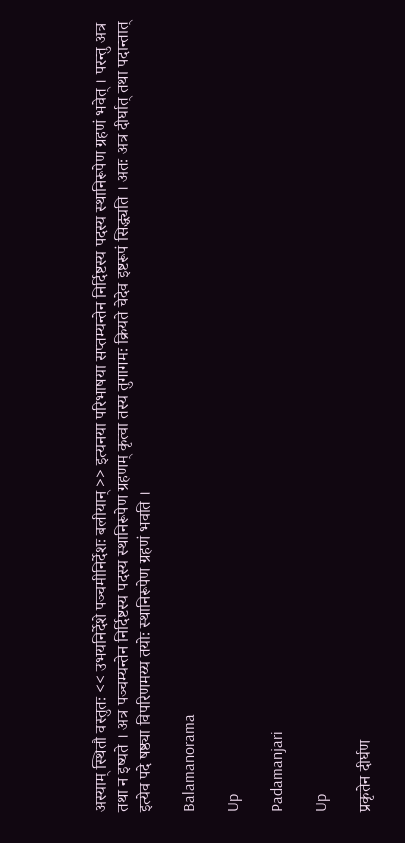अस्याम् स्थितौ वस्तुतः << उभयनिर्देशे पञ्चमीनिर्देशः बलीयान् >> इत्यनया परिभाषया सप्तम्यन्तेन निर्दिष्टस्य पदस्य स्थानिरूपेण ग्रहणं भवेत् । परन्तु अत्र तथा न इष्यते । अत्र पञ्चम्यन्तेन निर्दिष्टस्य पदस्य स्थानिरूपेण ग्रहणम् कृत्वा तस्य तुगागमः क्रियते चेदेव इष्टरूपं सिद्ध्यति । अतः अत्र दीर्घात् तथा पदान्तात् इत्येव पदे षष्ठ्या विपरिणमय्य तयोः स्थानिरूपेण ग्रहणं भवति ।

Balamanorama

Up

Padamanjari

Up

प्रकृतेन दीर्घण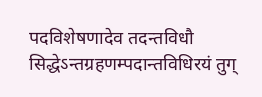पदविशेषणादेव तदन्तविधौ सिद्धेऽन्तग्रहणम्पदान्तविधिरयं तुग्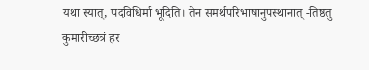यथा स्यात्, पदविधिर्मा भूदिति। तेन समर्थपरिभाषानुपस्थानात् -तिष्ठतु कुमारीच्छत्रं हर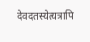देवदतस्येत्यत्रापि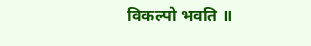विकल्पो भवति ॥